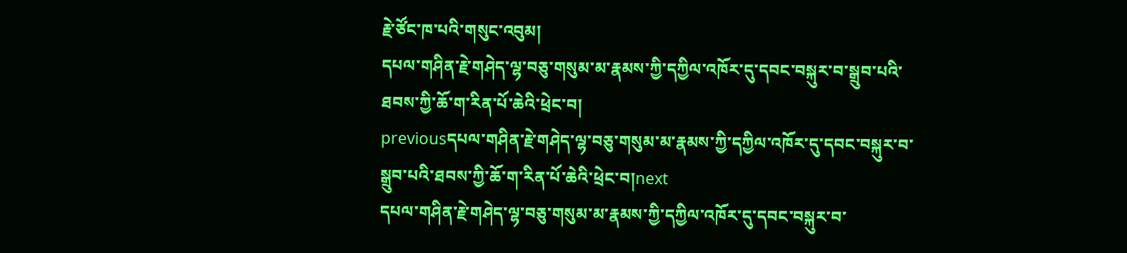རྗེ་ཙོང་ཁ་པའི་གསུང་འབུམ།
དཔལ་གཤིན་རྗེ་གཤེད་ལྷ་བཅུ་གསུམ་མ་རྣམས་ཀྱི་དཀྱིལ་འཁོར་དུ་དབང་བསྐུར་བ་སྒྲུབ་པའི་ཐབས་ཀྱི་ཆོ་ག་རིན་པོ་ཆེའི་ཕྲེང་བ།
previousདཔལ་གཤིན་རྗེ་གཤེད་ལྷ་བཅུ་གསུམ་མ་རྣམས་ཀྱི་དཀྱིལ་འཁོར་དུ་དབང་བསྐུར་བ་སྒྲུབ་པའི་ཐབས་ཀྱི་ཆོ་ག་རིན་པོ་ཆེའི་ཕྲེང་བ།next
དཔལ་གཤིན་རྗེ་གཤེད་ལྷ་བཅུ་གསུམ་མ་རྣམས་ཀྱི་དཀྱིལ་འཁོར་དུ་དབང་བསྐུར་བ་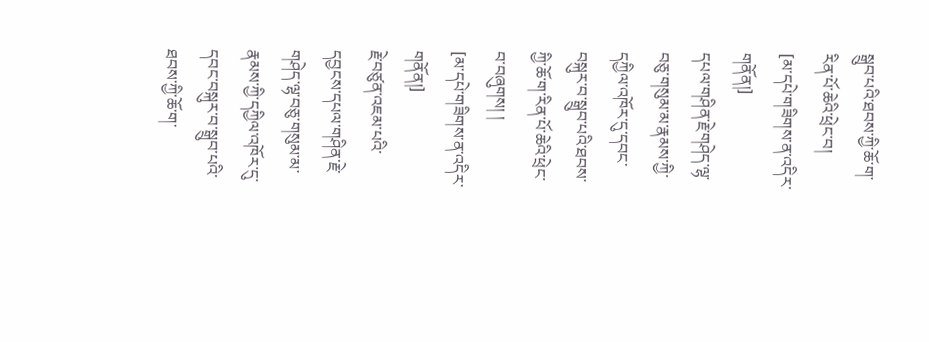སྒྲུབ་པའི་ཐབས་ཀྱི་ཆོ་ག་རིན་པོ་ཆེའི་ཕྲེང་བ།
[མ་དཔེ་གཟིགས་ན་འདིར་གནོན།]
དཔལ་གཤིན་རྗེ་གཤེད་ལྷ་བཅུ་གསུམ་མ་རྣམས་ཀྱི་དཀྱིལ་འཁོར་དུ་དབང་བསྐུར་བ་སྒྲུབ་པའི་ཐབས་ཀྱི་ཆོ་ག་རིན་པོ་ཆེའི་ཕྲེང་བ་བཞུགས། །
[མ་དཔེ་གཟིགས་ན་འདིར་གནོན།]
རྗེ་བཙུན་འཇམ་པའི་དབྱངས་དཔལ་གཤིན་རྗེ་གཤེད་ལྷ་བཅུ་གསུམ་མ་རྣམས་ཀྱི་དཀྱིལ་འཁོར་དུ་དབང་བསྐུར་བ་སྒྲུབ་པའི་ཐབས་ཀྱི་ཆོ་ག་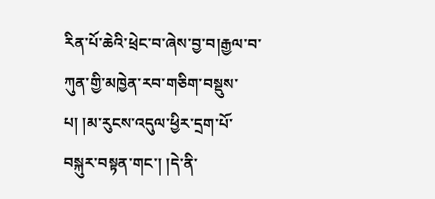རིན་པོ་ཆེའི་ཕྲེང་བ་ཞེས་བྱ་བ།རྒྱལ་བ་ཀུན་གྱི་མཁྱེན་རབ་གཅིག་བསྡུས་པ། །མ་རུངས་འདུལ་ཕྱིར་དྲག་པོ་བསྐུར་བསྟན་གང་། །དེ་ནི་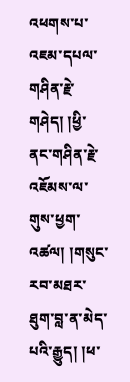འཕགས་པ་འཇམ་དཔལ་གཤིན་རྗེ་གཤེད། །ཕྱི་ནང་གཤིན་རྗེ་འཇོམས་ལ་གུས་ཕྱག་འཚལ། །གསུང་རབ་མཐར་ཐུག་བླ་ན་མེད་པའི་རྒྱུད། །ཕ་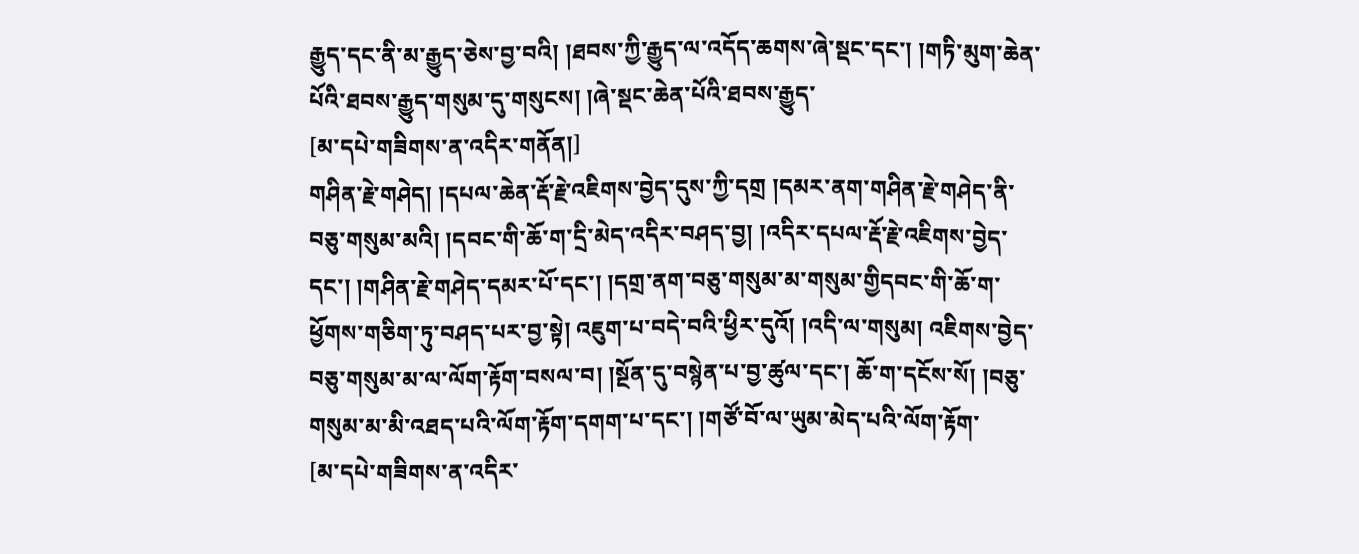རྒྱུད་དང་ནི་མ་རྒྱུད་ཅེས་བྱ་བའི། །ཐབས་ཀྱི་རྒྱུད་ལ་འདོད་ཆགས་ཞེ་སྡང་དང་། །གཏི་མུག་ཆེན་པོའི་ཐབས་རྒྱུད་གསུམ་དུ་གསུངས། །ཞེ་སྡང་ཆེན་པོའི་ཐབས་རྒྱུད་
[མ་དཔེ་གཟིགས་ན་འདིར་གནོན།]
གཤིན་རྗེ་གཤེད། །དཔལ་ཆེན་རྡོ་རྗེ་འཇིགས་བྱེད་དུས་ཀྱི་དགྲ །དམར་ནག་གཤིན་རྗེ་གཤེད་ནི་བཅུ་གསུམ་མའི། །དབང་གི་ཆོ་ག་དྲི་མེད་འདིར་བཤད་བྱ། །འདིར་དཔལ་རྡོ་རྗེ་འཇིགས་བྱེད་དང་། །གཤིན་རྗེ་གཤེད་དམར་པོ་དང་། །དགྲ་ནག་བཅུ་གསུམ་མ་གསུམ་གྱིདབང་གི་ཆོ་ག་ཕྱོགས་གཅིག་ཏུ་བཤད་པར་བྱ་སྟེ། འཇུག་པ་བདེ་བའི་ཕྱིར་དུའོ། །འདི་ལ་གསུམ། འཇིགས་བྱེད་བཅུ་གསུམ་མ་ལ་ལོག་རྟོག་བསལ་བ། །སྔོན་དུ་བསྙེན་པ་བྱ་ཚུལ་དང་། ཆོ་ག་དངོས་སོ། །བཅུ་གསུམ་མ་མི་འཐད་པའི་ལོག་རྟོག་དགག་པ་དང་། །གཙོ་བོ་ལ་ཡུམ་མེད་པའི་ལོག་རྟོག་
[མ་དཔེ་གཟིགས་ན་འདིར་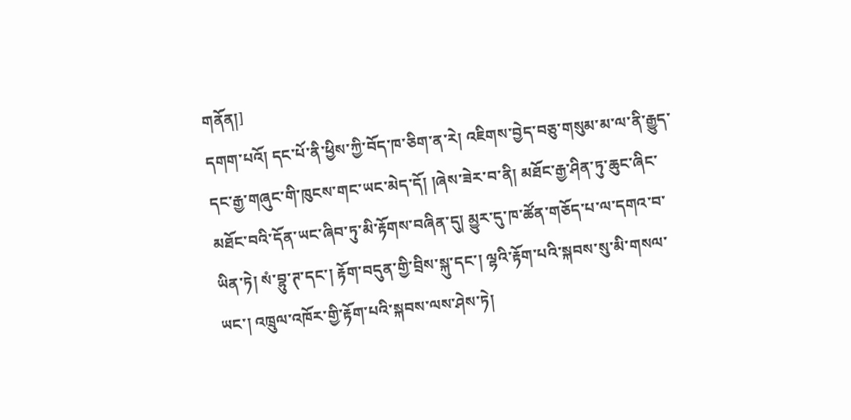གནོན།]
དགག་པའོ། དང་པོ་ནི་ཕྱིས་ཀྱི་བོད་ཁ་ཅིག་ན་རེ། འཇིགས་བྱེད་བཅུ་གསུམ་མ་ལ་ནི་རྒྱུད་དང་རྒྱ་གཞུང་གི་ཁུངས་གང་ཡང་མེད་དོ། །ཞེས་ཟེར་བ་ནི། མཐོང་རྒྱ་ཤིན་ཏུ་ཆུང་ཞིང་མཐོང་བའི་དོན་ཡང་ཞིབ་ཏུ་མི་རྟོགས་བཞིན་དུ། མྱུར་དུ་ཁ་ཚོན་གཅོད་པ་ལ་དགའ་བ་ཡིན་ཏེ། སཾ་བྷུ་ཊ་དང་། རྟོག་བདུན་གྱི་བྲིས་སྐུ་དང་། ལྷའི་རྟོག་པའི་སྐབས་སུ་མི་གསལ་ཡང་། འཁྲུལ་འཁོར་གྱི་རྟོག་པའི་སྐབས་ལས་ཤེས་ཏེ།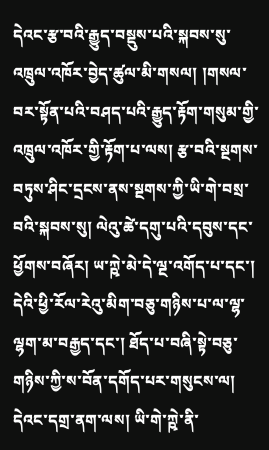དེའང་རྩ་བའི་རྒྱུད་བསྡུས་པའི་སྐབས་སུ་འཁྲུལ་འཁོར་བྱེད་ཚུལ་མི་གསལ། །གསལ་བར་སྟོན་པའི་བཤད་པའི་རྒྱུད་རྟོག་གསུམ་གྱི་འཁྲུལ་འཁོར་གྱི་རྟོག་པ་ལས། རྩ་བའི་སྔགས་བཏུས་ཤིང་དྲངས་ནས་སྔགས་ཀྱི་ཡི་གེ་བསྲ་བའི་སྐབས་སུ། ལེའུ་ཚེ་དགུ་པའི་དབུས་དང་ཕྱོགས་བཞོར། ཡ་ཀྵེ་མེ་དེ་ལྔ་འགོད་པ་དང་། དེའི་ཕྱི་རོལ་རེའུ་མིག་བཅུ་གཉིས་པ་ལ་ལྷ་ལྷག་མ་བརྒྱད་དང་། ཐོད་པ་བཞི་སྟེ་བཅུ་གཉིས་ཀྱི་ས་བོན་དགོད་པར་གསུངས་ལ། དེའང་དགྲ་ནག་ལས། ཡི་གེ་ཀྵེ་ནི་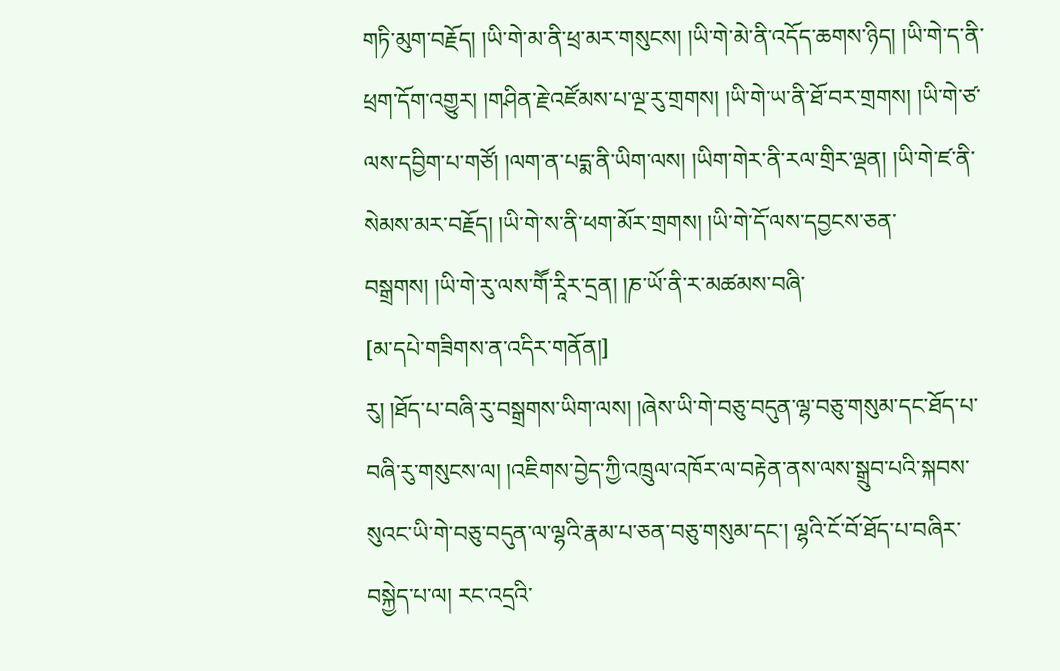གཏི་མུག་བརྗོད། །ཡི་གེ་མ་ནི་ཕྲ་མར་གསུངས། །ཡི་གེ་མེ་ནི་འདོད་ཆགས་ཉིད། །ཡི་གེ་ད་ནི་ཕྲག་དོག་འགྱུར། །གཤིན་རྗེ་འཛོམས་པ་ལྔ་རུ་གྲགས། །ཡི་གེ་ཡ་ནི་ཐོ་བར་གྲགས། །ཡི་གེ་ཙ་ལས་དབྱིག་པ་གཙོ། །ལག་ན་པདྨ་ནི་ཡིག་ལས། །ཡིག་གེར་ནི་རལ་གྲིར་ལྡན། །ཡི་གེ་ཛ་ནི་སེམས་མར་བརྗོད། །ཡི་གེ་ས་ནི་ཕག་མོར་གྲགས། །ཡི་གེ་དོ་ལས་དབྱངས་ཅན་བསྒྲགས། །ཡི་གེ་རུ་ལས་གཽ་རཱིར་དྲན། །ཎ་ཡོ་ནི་ར་མཚམས་བཞི་
[མ་དཔེ་གཟིགས་ན་འདིར་གནོན།]
རུ། །ཐོད་པ་བཞི་རུ་བསྒྲགས་ཡིག་ལས། །ཞེས་ཡི་གེ་བཅུ་བདུན་ལྷ་བཅུ་གསུམ་དང་ཐོད་པ་བཞི་རུ་གསུངས་ལ། །འཇིགས་བྱེད་ཀྱི་འཁྲུལ་འཁོར་ལ་བརྟེན་ནས་ལས་སྒྲུབ་པའི་སྐབས་སུའང་ཡི་གེ་བཅུ་བདུན་ལ་ལྷའི་རྣམ་པ་ཅན་བཅུ་གསུམ་དང་། ལྷའི་ངོ་བོ་ཐོད་པ་བཞིར་བསྐྱེད་པ་ལ། རང་འདྲའི་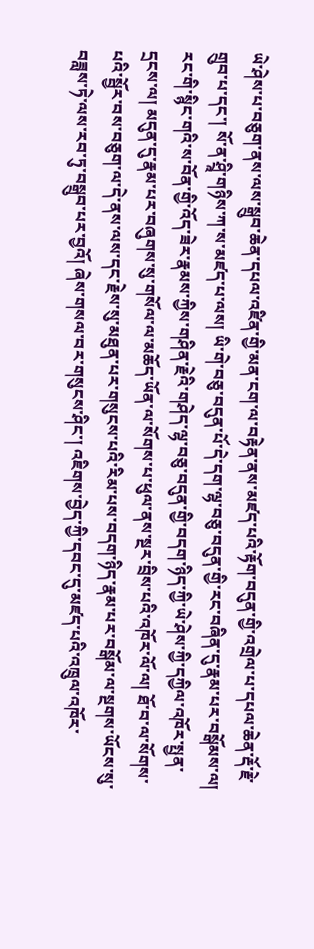ཡེ་ཤེས་པ་བཅུག་ནས་ལས་སྒྲུབ་ཆེན་དཔལ་འཛིན་གྱི་མན་ངག་ལ་བརྟེན་ནས་མཛད་པའི་རྟོག་བདུན་གྱི་འགྲེལ་པ་དཔལ་ཆེན་རྡོ་རྗེ་གྲུབ་པ་དང་། སོ་ན་ཤྲཱི་གཉིས་ཀ་ས་མཛད་པ་ལས། ཡི་གེ་བཅུ་བདུན་པོ་དེ་དག་ལྷ་བཅུ་བདུན་གྱི་རང་བཞིན་དུ་རྣམ་པར་བསྒོམས་ལ། རང་གི་སྙིང་གའི་ས་བོན་གྱི་འོད་ཟེར་རྣམས་ཀྱིས་གཤིན་རྗེའི་གཤེད་ལྷ་བཅུ་བདུན་གྱི་བདག་ཉིད་ཀྱི་ཡེ་ཤེས་ཀྱི་དཀྱིལ་འཁོར་སྤྱན་དྲངས་ལ། མདུན་དུ་རྣམ་པར་བཞུགས་སུ་གསོལ་ལ་མཆོད་ཡོན་ལ་སོགས་པ་ཕུལ་ནས་སྔར་བྲིས་པའི་འཁོར་ལོ་ལ། ཐོ་བ་ལ་སོགས་པའི་སྦྱོར་བས་བཅུག་ལ་དེ་ནས་ལས་དང་རྗེས་སུ་མཐུན་པར་གསུངས་པའི་རིམ་པས་བདག་ཉིད་རྣམ་པར་བསྒོམ་ལ་སྔགས་ཡོངས་སུ་བཟླས་ཏེ་ལས་རབ་ཏུ་བསྒྲུབ་པར་བྱའོ། ཞེས་གསལ་བར་གསུངས་ཤིང་། འཇིགས་བྱེད་ཀྱི་དབང་དུ་མཛད་པའི་འཁྲུལ་འཁོར་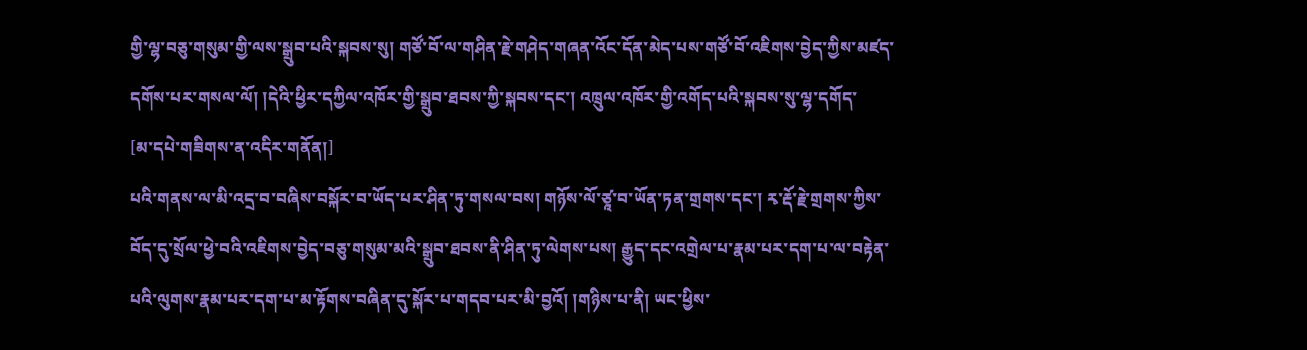གྱི་ལྷ་བཅུ་གསུམ་གྱི་ལས་སྒྲུབ་པའི་སྐབས་སུ། གཙོ་བོ་ལ་གཤིན་རྗེ་གཤེད་གཞན་འོང་དོན་མེད་པས་གཙོ་བོ་འཇིགས་བྱེད་ཀྱིས་མཛད་དགོས་པར་གསལ་ལོ། །དེའི་ཕྱིར་དཀྱིལ་འཁོར་གྱི་སྒྲུབ་ཐབས་ཀྱི་སྐབས་དང་། འཁྲུལ་འཁོར་གྱི་འགོད་པའི་སྐབས་སུ་ལྷ་དགོད་
[མ་དཔེ་གཟིགས་ན་འདིར་གནོན།]
པའི་གནས་ལ་མི་འདྲ་བ་བཞིས་བསྐོར་བ་ཡོད་པར་ཤིན་ཏུ་གསལ་བས། གཉོས་ལོ་ཙཱ་བ་ཡོན་ཏན་གྲགས་དང་། རྭ་རྡོ་རྗེ་གྲགས་ཀྱིས་བོད་དུ་སྲོལ་ཕྱེ་བའི་འཇིགས་བྱེད་བཅུ་གསུམ་མའི་སྒྲུབ་ཐབས་ནི་ཤིན་ཏུ་ལེགས་པས། རྒྱུད་དང་འགྲེལ་པ་རྣམ་པར་དག་པ་ལ་བརྟེན་པའི་ལུགས་རྣམ་པར་དག་པ་མ་རྟོགས་བཞིན་དུ་སྐོར་པ་གདབ་པར་མི་བྱའོ། །གཉིས་པ་ནི། ཡང་ཕྱིས་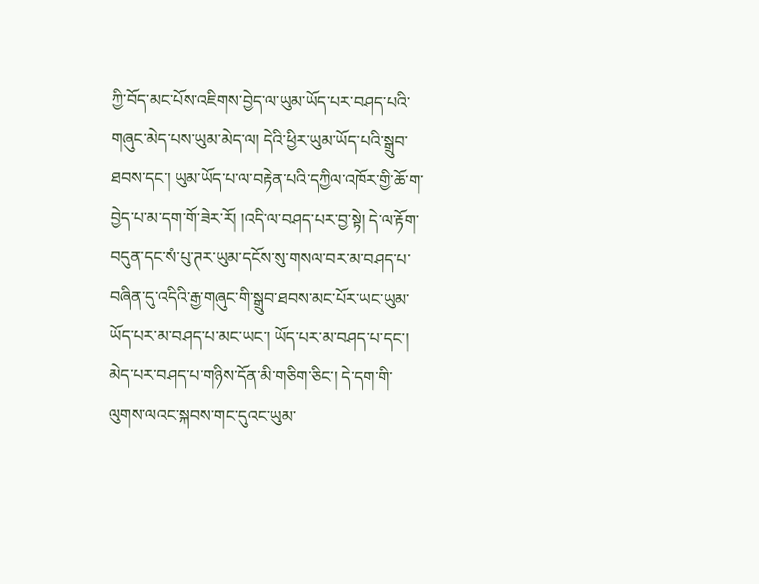ཀྱི་བོད་མང་པོས་འཇིགས་བྱེད་ལ་ཡུམ་ཡོད་པར་བཤད་པའི་གཞུང་མེད་པས་ཡུམ་མེད་ལ། དེའི་ཕྱིར་ཡུམ་ཡོད་པའི་སྒྲུབ་ཐབས་དང་། ཡུམ་ཡོད་པ་ལ་བརྟེན་པའི་དཀྱིལ་འཁོར་གྱི་ཆོ་ག་བྱེད་པ་མ་དག་གོ་ཟེར་རོ། །འདི་ལ་བཤད་པར་བྱ་སྟེ། དེ་ལ་རྟོག་བདུན་དང་སཾ་པུ་ཊར་ཡུམ་དངོས་སུ་གསལ་བར་མ་བཤད་པ་བཞིན་དུ་འདིའི་རྒྱ་གཞུང་གི་སྒྲུབ་ཐབས་མང་པོར་ཡང་ཡུམ་ཡོད་པར་མ་བཤད་པ་མང་ཡང་། ཡོད་པར་མ་བཤད་པ་དང་། མེད་པར་བཤད་པ་གཉིས་དོན་མི་གཅིག་ཅིང་། དེ་དག་གི་ལུགས་ལའང་སྐབས་གང་དུའང་ཡུམ་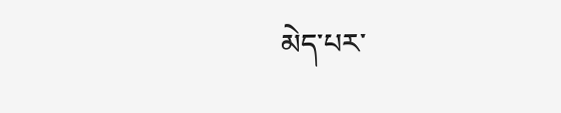མེད་པར་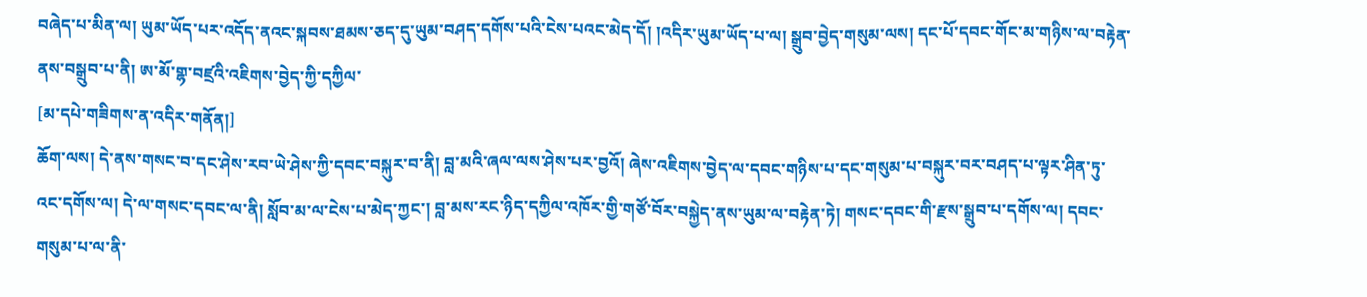བཞེད་པ་མིན་ལ། ཡུམ་ཡོད་པར་འདོད་ནའང་སྐབས་ཐམས་ཅད་དུ་ཡུམ་བཤད་དགོས་པའི་ངེས་པའང་མེད་དོ། །འདིར་ཡུམ་ཡོད་པ་ལ། སྒྲུབ་བྱེད་གསུམ་ལས། དང་པོ་དབང་གོང་མ་གཉིས་ལ་བརྟེན་ནས་བསྒྲུབ་པ་ནི། ཨ་མོ་གྷ་བཛྲའི་འཇིགས་བྱེད་ཀྱི་དཀྱིལ་
[མ་དཔེ་གཟིགས་ན་འདིར་གནོན།]
ཆོག་ལས། དེ་ནས་གསང་བ་དང་ཤེས་རབ་ཡེ་ཤེས་ཀྱི་དབང་བསྐུར་བ་ནི། བླ་མའི་ཞལ་ལས་ཤེས་པར་བྱའོ། ཞེས་འཇིགས་བྱེད་ལ་དབང་གཉིས་པ་དང་གསུམ་པ་བསྐུར་བར་བཤད་པ་ལྟར་ཤིན་ཏུ་འང་དགོས་ལ། དེ་ལ་གསང་དབང་ལ་ནི། སློབ་མ་ལ་ངེས་པ་མེད་ཀྱང་། བླ་མས་རང་ཉིད་དཀྱིལ་འཁོར་གྱི་གཙོ་བོར་བསྐྱེད་ནས་ཡུམ་ལ་བརྟེན་ཏེ། གསང་དབང་གི་རྫས་སྒྲུབ་པ་དགོས་ལ། དབང་གསུམ་པ་ལ་ནི་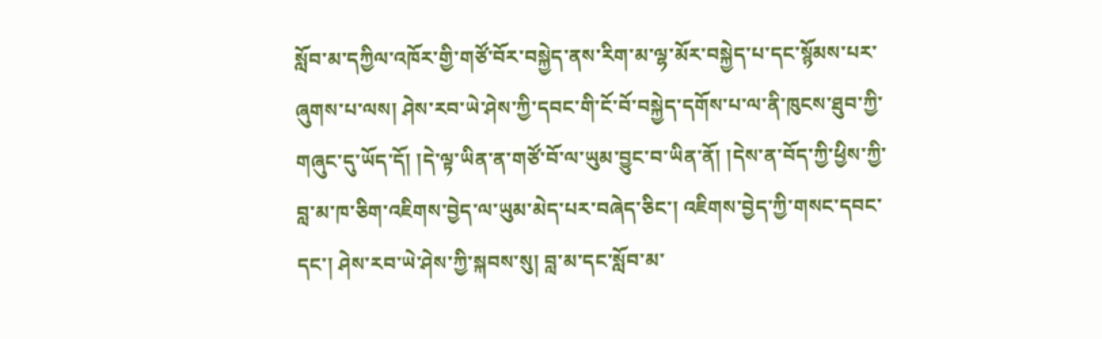སློབ་མ་དཀྱིལ་འཁོར་གྱི་གཙོ་བོར་བསྐྱེད་ནས་རིག་མ་ལྷ་མོར་བསྐྱེད་པ་དང་སྙོམས་པར་ཞུགས་པ་ལས། ཤེས་རབ་ཡེ་ཤེས་ཀྱི་དབང་གི་ངོ་བོ་བསྐྱེད་དགོས་པ་ལ་ནི་ཁུངས་ཐུབ་ཀྱི་གཞུང་དུ་ཡོད་དོ། །དེ་ལྟ་ཡིན་ན་གཙོ་བོ་ལ་ཡུམ་བྱུང་བ་ཡིན་ནོ། །དེས་ན་བོད་ཀྱི་ཕྱིས་ཀྱི་བླ་མ་ཁ་ཅིག་འཇིགས་བྱེད་ལ་ཡུམ་མེད་པར་བཞེད་ཅིང་། འཇིགས་བྱེད་ཀྱི་གསང་དབང་དང་། ཤེས་རབ་ཡེ་ཤེས་ཀྱི་སྐབས་སུ། བླ་མ་དང་སློབ་མ་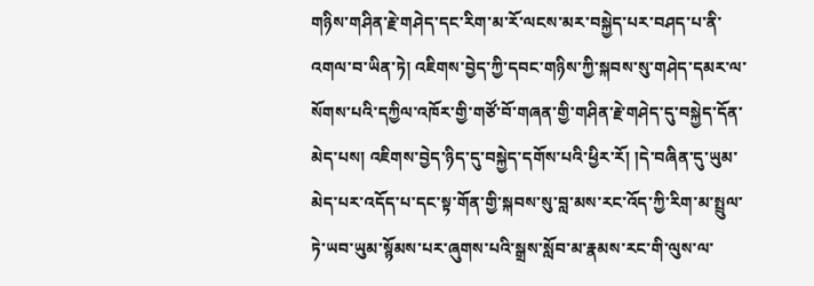གཉིས་གཤིན་རྗེ་གཤེད་དང་རིག་མ་རོ་ལངས་མར་བསྐྱེད་པར་བཤད་པ་ནི་འགལ་བ་ཡིན་ཏེ། འཇིགས་བྱེད་ཀྱི་དབང་གཉིས་ཀྱི་སྐབས་སུ་གཤེད་དམར་ལ་སོགས་པའི་དཀྱིལ་འཁོར་གྱི་གཙོ་བོ་གཞན་གྱི་གཤིན་རྗེ་གཤེད་དུ་བསྐྱེད་དོན་མེད་པས། འཇིགས་བྱེད་ཉིད་དུ་བསྐྱེད་དགོས་པའི་ཕྱིར་རོ། །དེ་བཞིན་དུ་ཡུམ་མེད་པར་འདོད་པ་དང་སྟ་གོན་གྱི་སྐབས་སུ་བླ་མས་རང་འོད་ཀྱི་རིག་མ་སྤྲུལ་ཏེ་ཡབ་ཡུམ་སྙོམས་པར་ཞུགས་པའི་སྒྲས་སློབ་མ་རྣམས་རང་གི་ལུས་ལ་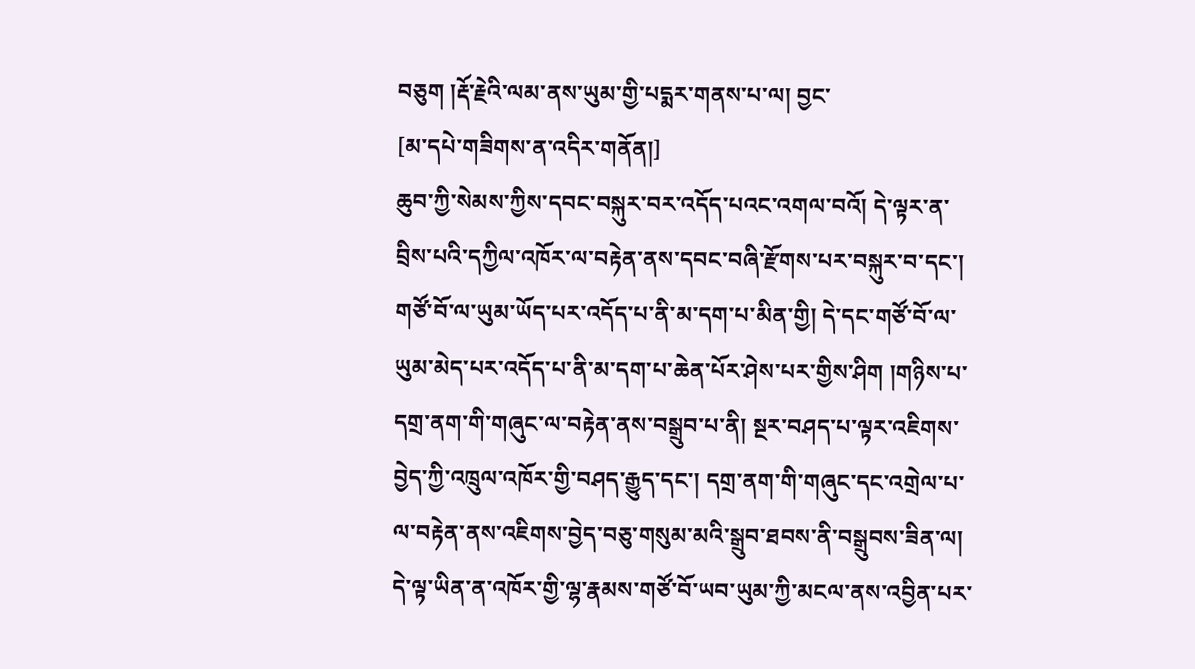བཅུག །རྡོ་རྗེའི་ལམ་ནས་ཡུམ་གྱི་པདྨར་གནས་པ་ལ། བྱང་
[མ་དཔེ་གཟིགས་ན་འདིར་གནོན།]
ཆུབ་ཀྱི་སེམས་ཀྱིས་དབང་བསྐུར་བར་འདོད་པའང་འགལ་བའོ། དེ་ལྟར་ན་བྲིས་པའི་དཀྱིལ་འཁོར་ལ་བརྟེན་ནས་དབང་བཞི་རྫོགས་པར་བསྐུར་བ་དང་། གཙོ་བོ་ལ་ཡུམ་ཡོད་པར་འདོད་པ་ནི་མ་དག་པ་མིན་གྱི། དེ་དང་གཙོ་བོ་ལ་ཡུམ་མེད་པར་འདོད་པ་ནི་མ་དག་པ་ཆེན་པོར་ཤེས་པར་གྱིས་ཤིག །གཉིས་པ་དགྲ་ནག་གི་གཞུང་ལ་བརྟེན་ནས་བསྒྲུབ་པ་ནི། སྔར་བཤད་པ་ལྟར་འཇིགས་བྱེད་ཀྱི་འཁྲུལ་འཁོར་གྱི་བཤད་རྒྱུད་དང་། དགྲ་ནག་གི་གཞུང་དང་འགྲེལ་པ་ལ་བརྟེན་ནས་འཇིགས་བྱེད་བཅུ་གསུམ་མའི་སྒྲུབ་ཐབས་ནི་བསྒྲུབས་ཟིན་ལ། དེ་ལྟ་ཡིན་ན་འཁོར་གྱི་ལྷ་རྣམས་གཙོ་བོ་ཡབ་ཡུམ་ཀྱི་མངལ་ནས་འབྱིན་པར་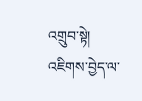འགྲུབ་སྟེ། འཇིགས་བྱེད་ལ་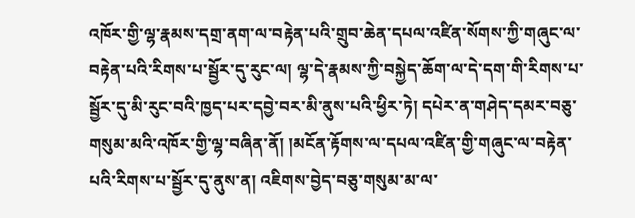འཁོར་གྱི་ལྷ་རྣམས་དགྲ་ནག་ལ་བརྟེན་པའི་གྲུབ་ཆེན་དཔལ་འཛིན་སོགས་ཀྱི་གཞུང་ལ་བརྟེན་པའི་རིགས་པ་སྦྱོར་དུ་རུང་ལ། ལྷ་དེ་རྣམས་ཀྱི་བསྐྱེད་ཆོག་ལ་དེ་དག་གི་རིགས་པ་སྦྱོར་དུ་མི་རུང་བའི་ཁྱད་པར་དབྱེ་བར་མི་ནུས་པའི་ཕྱིར་ཏེ། དཔེར་ན་གཤེད་དམར་བཅུ་གསུམ་མའི་འཁོར་གྱི་ལྷ་བཞིན་ནོ། །མངོན་རྟོགས་ལ་དཔལ་འཛིན་གྱི་གཞུང་ལ་བརྟེན་པའི་རིགས་པ་སྦྱོར་དུ་ནུས་ན། འཇིགས་བྱེད་བཅུ་གསུམ་མ་ལ་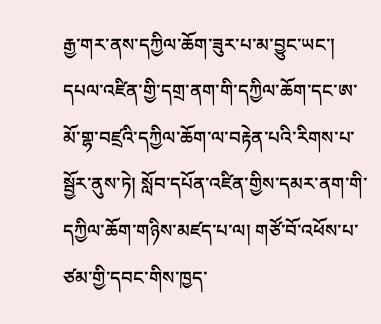རྒྱ་གར་ནས་དཀྱིལ་ཆོག་ཟུར་པ་མ་བྱུང་ཡང་། དཔལ་འཛིན་གྱི་དགྲ་ནག་གི་དཀྱིལ་ཆོག་དང་ཨ་མོ་གྷ་བཛྲའི་དཀྱིལ་ཆོག་ལ་བརྟེན་པའི་རིགས་པ་སྦྱོར་ནུས་ཏེ། སློབ་དཔོན་འཛིན་གྱིས་དམར་ནག་གི་དཀྱིལ་ཆོག་གཉིས་མཛད་པ་ལ། གཙོ་བོ་འཕོས་པ་ཙམ་གྱི་དབང་གིས་ཁྱད་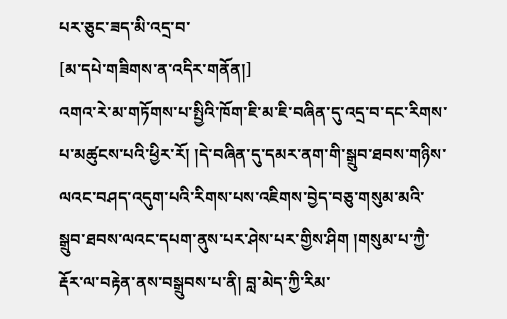པར་ཅུང་ཟད་མི་འདྲ་བ་
[མ་དཔེ་གཟིགས་ན་འདིར་གནོན།]
འགའ་རེ་མ་གཏོགས་པ་སྤྱིའི་ཁོག་ཇི་མ་ཇི་བཞིན་དུ་འདྲ་བ་དང་རིགས་པ་མཚུངས་པའི་ཕྱིར་རོ། །དེ་བཞིན་དུ་དམར་ནག་གི་སྒྲུབ་ཐབས་གཉིས་ལའང་བཤད་འདུག་པའི་རིགས་པས་འཇིགས་བྱེད་བཅུ་གསུམ་མའི་སྒྲུབ་ཐབས་ལའང་དཔག་ནུས་པར་ཤེས་པར་གྱིས་ཤིག །གསུམ་པ་ཀྱཻ་རྡོར་ལ་བརྟེན་ནས་བསྒྲུབས་པ་ནི། བླ་མེད་ཀྱི་རིམ་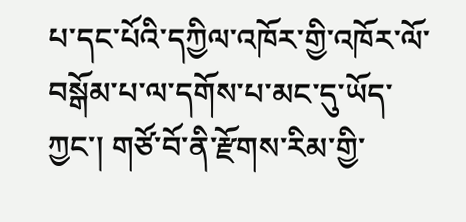པ་དང་པོའི་དཀྱིལ་འཁོར་གྱི་འཁོར་ལོ་བསྒོམ་པ་ལ་དགོས་པ་མང་དུ་ཡོད་ཀྱང་། གཙོ་བོ་ནི་རྫོགས་རིམ་གྱི་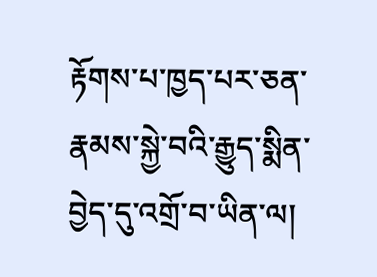རྟོགས་པ་ཁྱད་པར་ཅན་རྣམས་སྐྱེ་བའི་རྒྱུད་སྨིན་བྱེད་དུ་འགྲོ་བ་ཡིན་ལ།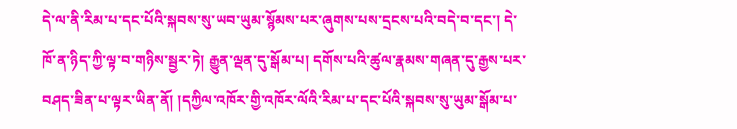དེ་ལ་ནི་རིམ་པ་དང་པོའི་སྐབས་སུ་ཡབ་ཡུམ་སྙོམས་པར་ཞུགས་པས་དྲངས་པའི་བདེ་བ་དང་། དེ་ཁོ་ན་ཉིད་ཀྱི་ལྟ་བ་གཉིས་སྦྱར་ཏེ། རྒྱུན་ལྡན་དུ་སྒོམ་པ། དགོས་པའི་ཚུལ་རྣམས་གཞན་དུ་རྒྱས་པར་བཤད་ཟིན་པ་ལྟར་ཡིན་ནོ། །དཀྱིལ་འཁོར་གྱི་འཁོར་ལོའི་རིམ་པ་དང་པོའི་སྐབས་སུ་ཡུམ་སྒོམ་པ་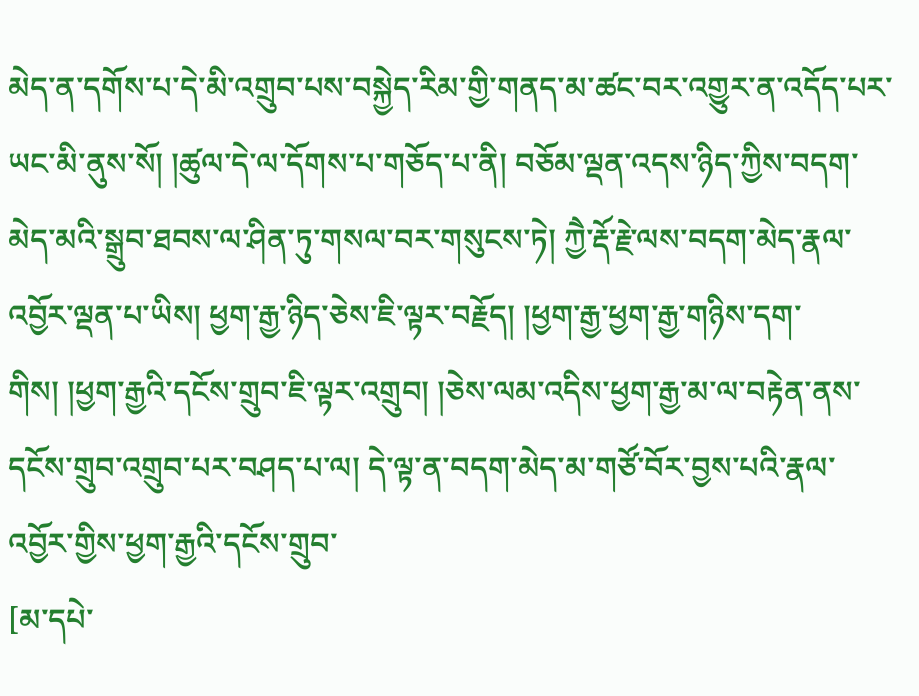མེད་ན་དགོས་པ་དེ་མི་འགྲུབ་པས་བསྐྱེད་རིམ་གྱི་གནད་མ་ཚང་བར་འགྱུར་ན་འདོད་པར་ཡང་མི་ནུས་སོ། །ཚུལ་དེ་ལ་དོགས་པ་གཅོད་པ་ནི། བཅོམ་ལྡན་འདས་ཉིད་ཀྱིས་བདག་མེད་མའི་སྒྲུབ་ཐབས་ལ་ཤིན་ཏུ་གསལ་བར་གསུངས་ཏེ། ཀྱཻ་རྡོ་རྗེ་ལས་བདག་མེད་རྣལ་འབྱོར་ལྡན་པ་ཡིས། ཕྱག་རྒྱ་ཉིད་ཅེས་ཇི་ལྟར་བརྗོད། །ཕྱག་རྒྱ་ཕྱག་རྒྱ་གཉིས་དག་གིས། །ཕྱག་རྒྱའི་དངོས་གྲུབ་ཇི་ལྟར་འགྲུབ། །ཅེས་ལམ་འདིས་ཕྱག་རྒྱ་མ་ལ་བརྟེན་ནས་དངོས་གྲུབ་འགྲུབ་པར་བཤད་པ་ལ། དེ་ལྟ་ན་བདག་མེད་མ་གཙོ་བོར་བྱས་པའི་རྣལ་འབྱོར་གྱིས་ཕྱག་རྒྱའི་དངོས་གྲུབ་
[མ་དཔེ་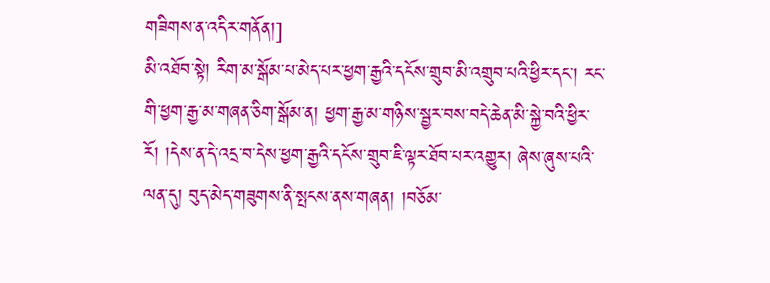གཟིགས་ན་འདིར་གནོན།]
མི་འཐོབ་སྟེ། རིག་མ་སྒོམ་པ་མེད་པར་ཕྱག་རྒྱའི་དངོས་གྲུབ་མི་འགྲུབ་པའི་ཕྱིར་དང་། རང་གི་ཕྱག་རྒྱ་མ་གཞན་ཅིག་སྒོམ་ན། ཕྱག་རྒྱ་མ་གཉིས་སྦྱར་བས་བདེ་ཆེན་མི་སྐྱེ་བའི་ཕྱིར་རོ། །དེས་ན་དེ་འདྲ་བ་དེས་ཕྱག་རྒྱའི་དངོས་གྲུབ་ཇི་ལྟར་ཐོབ་པར་འགྱུར། ཞེས་ཞུས་པའི་ལན་དུ། བུད་མེད་གཟུགས་ནི་སྤངས་ནས་གཞན། །བཅོམ་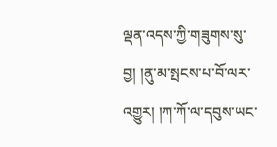ལྡན་འདས་ཀྱི་གཟུགས་སུ་བྱ། །ནུ་མ་སྤངས་པ་བོ་ལར་འགྱུར། །ཀ་ཀོ་ལ་དབུས་ཡང་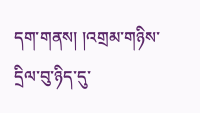དག་གནས། །འགྲམ་གཉིས་དྲིལ་བུ་ཉིད་དུ་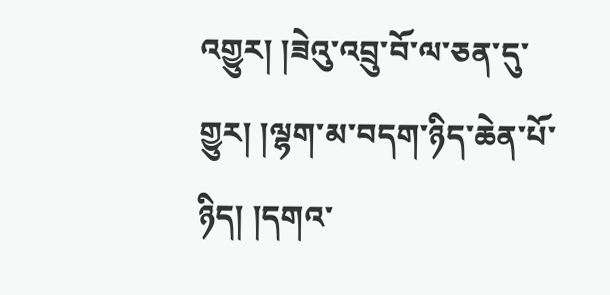འགྱུར། །ཟེའུ་འབྲུ་བོ་ལ་ཅན་དུ་གྱུར། །ལྷག་མ་བདག་ཉིད་ཆེན་པོ་ཉིད། །དགའ་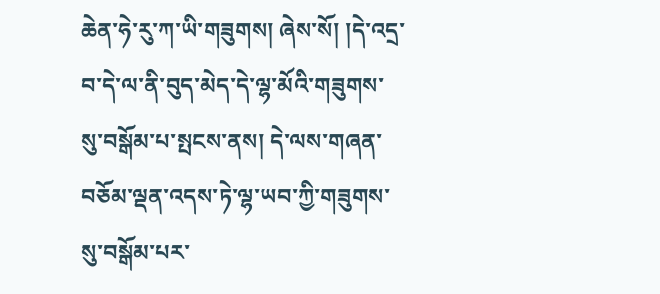ཆེན་ཧེ་རུ་ཀ་ཡི་གཟུགས། ཞེས་སོ། །དེ་འདྲ་བ་དེ་ལ་ནི་བུད་མེད་དེ་ལྷ་མོའི་གཟུགས་སུ་བསྒོམ་པ་སྤངས་ནས། དེ་ལས་གཞན་བཅོམ་ལྡན་འདས་ཏེ་ལྷ་ཡབ་ཀྱི་གཟུགས་སུ་བསྒོམ་པར་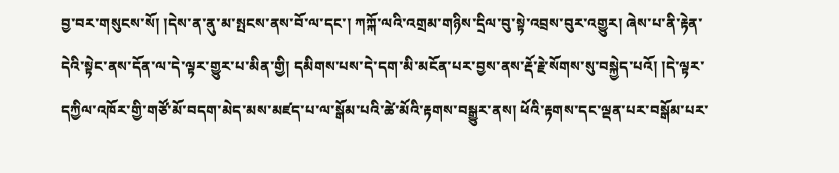བྱ་བར་གསུངས་སོ། །དེས་ན་ནུ་མ་སྤངས་ནས་བོ་ལ་དང་། ཀཀྐོ་ལའི་འགྲམ་གཉིས་དྲིལ་བུ་སྟེ་འབྲས་བུར་འགྱུར། ཞེས་པ་ནི་རྟེན་དེའི་སྟེང་ནས་དོན་ལ་དེ་ལྟར་གྱུར་པ་མིན་གྱི། དམིགས་པས་དེ་དག་མི་མངོན་པར་བྱས་ནས་རྡོ་རྗེ་སོགས་སུ་བསྐྱེད་པའོ། །དེ་ལྟར་དཀྱིལ་འཁོར་གྱི་གཙོ་མོ་བདག་མེད་མས་མཛད་པ་ལ་སྒོམ་པའི་ཚེ་མོའི་རྟགས་བསྒྱུར་ནས། ཕོའི་རྟགས་དང་ལྡན་པར་བསྒོམ་པར་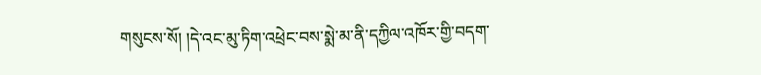གསུངས་སོ། །དེ་འང་མུ་ཏིག་འཕྲེང་བས་སྨེ་མ་ནི་དཀྱིལ་འཁོར་གྱི་བདག་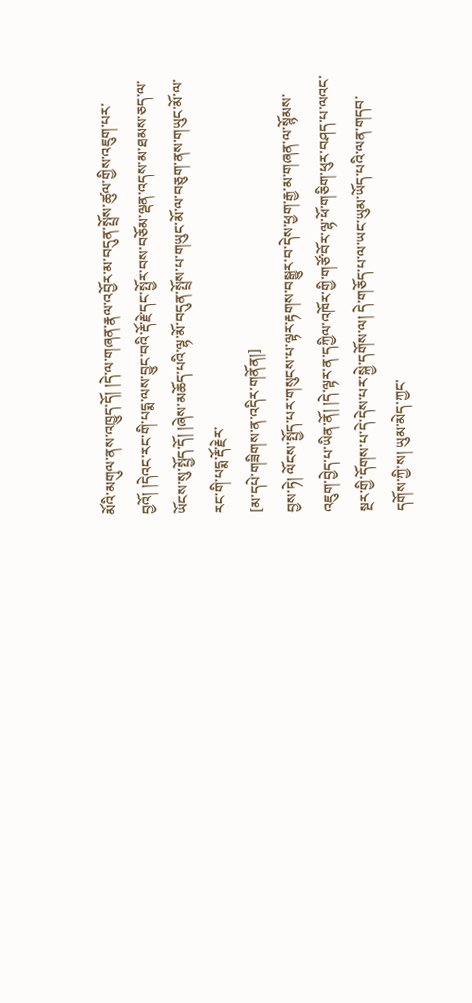མོའི་མགུལ་ནས་འཁྱུད་དོ། །དེ་ལ་གཞན་རྣལ་འབྱོར་མ་བདུན་སྤྲོས་ཚུལ་གྱིས་འཇུག་པར་བྱའོ། །དེའང་རང་གི་པདྨ་ལས་བྱུང་བའི་རྡོ་རྗེ་དང་སྤྱོར་བས་བཅོམ་ལྡན་འདས་མ་ཐམས་ཅད་ལ་ཡོངས་སུ་སྤྱོད་དོ། །ཞེས་མཆོད་པའི་ལྷ་མོ་བདུན་སྤྲོས་པ་གཡུང་མོ་ལ་བཅུག་ནས་གཡུང་མོ་ལ་རང་གི་པདྨ་རྡོ་རྗེར་
[མ་དཔེ་གཟིགས་ན་འདིར་གནོན།]
བྱས་ཏེ། ལོངས་སྤྱོད་པར་གསུངས་པ་ལྟར་རྟགས་བསྒྱུར་བ་དེས་ཕྱག་རྒྱ་མ་གཞན་ལ་སྙོམས་འཇུག་བྱེད་པ་ཡིན་ནོ། །དེ་ལྟར་ན་དཀྱིལ་འཁོར་གྱི་གཙོ་བོར་ལྷ་ཕོ་གཅིག་ཕུར་བཤད་པ་ལའང་སྔར་གྱི་དོགས་པ་དེ་དེས་པར་སྐྱེ་དགོས་ལ། དེ་གཅོད་པ་ལ་ཡང་ཡུམ་ཡོད་པའི་ལན་གདབ་དགོས་ཀྱི་ས། ཡུམ་མེད་ཀྱང་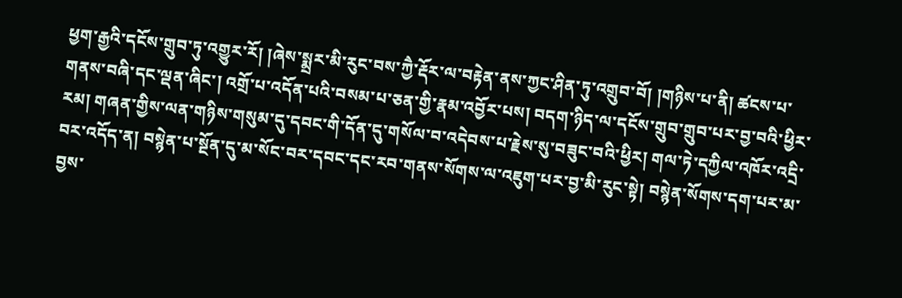ཕྱག་རྒྱའི་དངོས་གྲུབ་ཏུ་འགྱུར་རོ། །ཞེས་སྨྲར་མི་རུང་བས་ཀྱཻ་རྡོར་ལ་བརྟེན་ནས་ཀྱང་ཤིན་ཏུ་འགྲུབ་བོ། །གཉིས་པ་ནི། ཚངས་པ་གནས་བཞི་དང་ལྡན་ཞིང་། འགྲོ་པ་འདོན་པའི་བསམ་པ་ཅན་གྱི་རྣམ་འབྱོར་པས། བདག་ཉིད་ལ་དངོས་གྲུབ་གྲུབ་པར་བྱ་བའི་ཕྱིར་རམ། གཞན་གྱིས་ལན་གཉིས་གསུམ་དུ་དབང་གི་དོན་དུ་གསོལ་བ་འདེབས་པ་རྗེས་སུ་བཟུང་བའི་ཕྱིར། གལ་ཏེ་དཀྱིལ་འཁོར་འདྲི་བར་འདོད་ན། བསྙེན་པ་སྔོན་དུ་མ་སོང་བར་དབང་དང་རབ་གནས་སོགས་ལ་འཇུག་པར་བྱ་མི་རུང་སྟེ། བསྙེན་སོགས་དག་པར་མ་བྱས་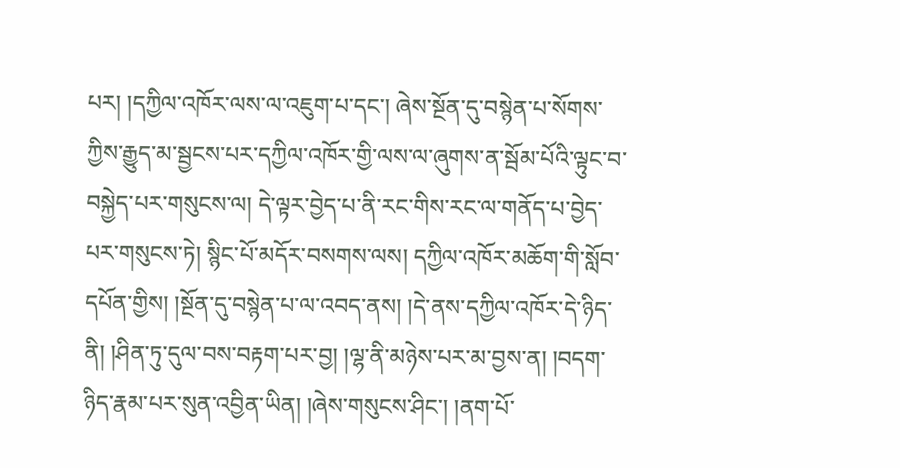པར། །དཀྱིལ་འཁོར་ལས་ལ་འཇུག་པ་དང་། ཞེས་སྔོན་དུ་བསྙེན་པ་སོགས་ཀྱིས་རྒྱུད་མ་སྦྱངས་པར་དཀྱིལ་འཁོར་གྱི་ལས་ལ་ཞུགས་ན་སྦོམ་པོའི་ལྟུང་བ་བསྐྱེད་པར་གསུངས་ལ། དེ་ལྟར་བྱེད་པ་ནི་རང་གིས་རང་ལ་གནོད་པ་བྱེད་པར་གསུངས་ཏེ། སྙིང་པོ་མདོར་བསགས་ལས། དཀྱིལ་འཁོར་མཆོག་གི་སློབ་དཔོན་གྱིས། །སྔོན་དུ་བསྙེན་པ་ལ་འབད་ནས། །དེ་ནས་དཀྱིལ་འཁོར་དེ་ཉིད་ནི། །ཤིན་ཏུ་དུལ་བས་བརྟག་པར་བྱ། །ལྷ་ནི་མཉེས་པར་མ་བྱས་ན། །བདག་ཉིད་རྣམ་པར་སུན་འབྱིན་ཡིན། །ཞེས་གསུངས་ཤིང་། །ནག་པོ་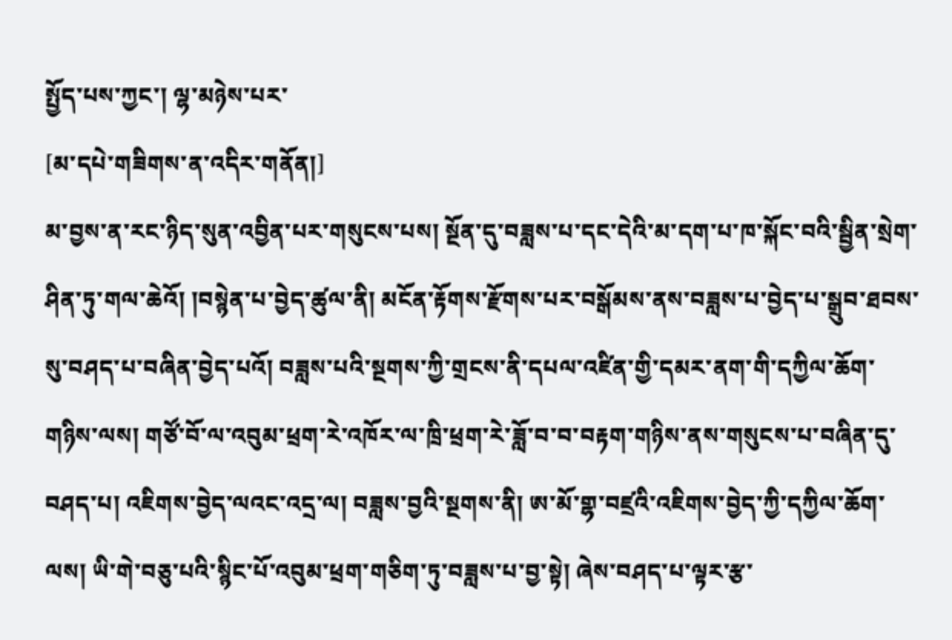སྤྱོད་པས་ཀྱང་། ལྷ་མཉེས་པར་
[མ་དཔེ་གཟིགས་ན་འདིར་གནོན།]
མ་བྱས་ན་རང་ཉིད་སུན་འབྱིན་པར་གསུངས་པས། སྔོན་དུ་བཟླས་པ་དང་དེའི་མ་དག་པ་ཁ་སྐོང་བའི་སྦྱིན་སྲེག་ཤིན་ཏུ་གལ་ཆེའོ། །བསྙེན་པ་བྱེད་ཚུལ་ནི། མངོན་རྟོགས་རྫོགས་པར་བསྒོམས་ནས་བཟླས་པ་བྱེད་པ་སྒྲུབ་ཐབས་སུ་བཤད་པ་བཞིན་བྱེད་པའོ། བཟླས་པའི་སྔགས་ཀྱི་གྲངས་ནི་དཔལ་འཛིན་གྱི་དམར་ནག་གི་དཀྱིལ་ཆོག་གཉིས་ལས། གཙོ་བོ་ལ་འབུམ་ཕྲག་རེ་འཁོར་ལ་ཁྲི་ཕྲག་རེ་ཟློ་བ་བ་བརྟག་གཉིས་ནས་གསུངས་པ་བཞིན་དུ་བཤད་པ། འཇིགས་བྱེད་ལའང་འདྲ་ལ། བཟླས་བྱའི་སྔགས་ནི། ཨ་མོ་གྷ་བཛྲའི་འཇིགས་བྱེད་ཀྱི་དཀྱིལ་ཆོག་ལས། ཡི་གེ་བཅུ་པའི་སྙིང་པོ་འབུམ་ཕྲག་གཅིག་ཏུ་བཟླས་པ་བྱ་སྟེ། ཞེས་བཤད་པ་ལྟར་རྩ་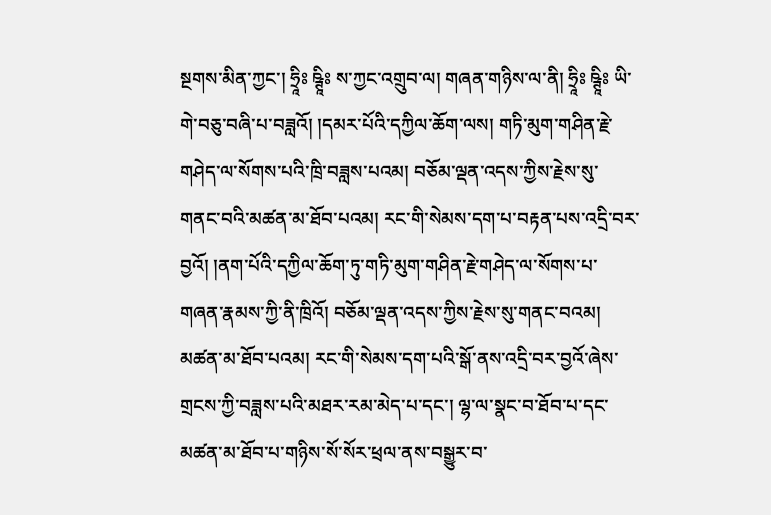སྔགས་མིན་ཀྱང་། ཧྲཱིཿ ཥྚཱིཿ ས་ཀྱང་འགྲུབ་ལ། གཞན་གཉིས་ལ་ནི། ཧྲཱིཿ ཥྚཱིཿ ཡི་གེ་བཅུ་བཞི་པ་བཟླའོ། །དམར་པོའི་དཀྱིལ་ཆོག་ལས། གཏི་མུག་གཤིན་རྗེ་གཤེད་ལ་སོགས་པའི་ཁྲི་བཟླས་པའམ། བཅོམ་ལྡན་འདས་ཀྱིས་རྗེས་སུ་གནང་བའི་མཚན་མ་ཐོབ་པའམ། རང་གི་སེམས་དག་པ་བརྟན་པས་འདྲི་བར་བྱའོ། །ནག་པོའི་དཀྱིལ་ཆོག་ཏུ་གཏི་མུག་གཤིན་རྗེ་གཤེད་ལ་སོགས་པ་གཞན་རྣམས་ཀྱི་ནི་ཁྲིའོ། བཅོམ་ལྡན་འདས་ཀྱིས་རྗེས་སུ་གནང་བའམ། མཚན་མ་ཐོབ་པའམ། རང་གི་སེམས་དག་པའི་སྒོ་ནས་འདྲི་བར་བྱའོ་ཞེས་གྲངས་ཀྱི་བཟླས་པའི་མཐར་རམ་མེད་པ་དང་། ལྷ་ལ་སྣང་བ་ཐོབ་པ་དང་མཚན་མ་ཐོབ་པ་གཉིས་སོ་སོར་ཕྲལ་ནས་བསྒྱུར་བ་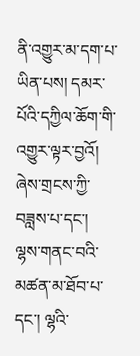ནི་འགྱུར་མ་དག་པ་ཡིན་པས། དམར་པོའི་དཀྱིལ་ཆོག་གི་འགྱུར་ལྟར་བྱའོ། ཞེས་གྲངས་ཀྱི་བཟླས་པ་དང་། ལྷས་གནང་བའི་མཚན་མ་ཐོབ་པ་དང་། ལྷའི་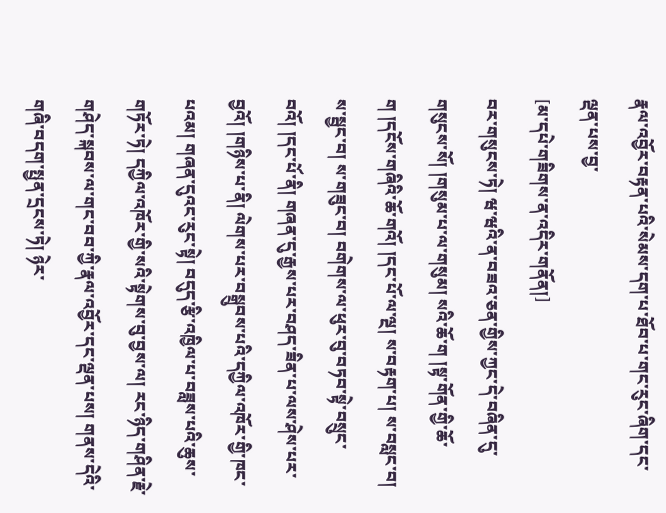རྣལ་འབྱོར་བརྟན་པའི་སེམས་དག་པ་ཐོབ་པ་གང་རུང་ཞིག་དང་ལྡན་པས་བྱ་
[མ་དཔེ་གཟིགས་ན་འདིར་གནོན།]
བར་གསུངས་ཏེ། ཝ་ཝའི་ན་བཟའ་ཅན་གྱིས་ཀྱང་དེ་བཞིན་དུ་གསུངས་སོ། །གསུམ་པ་ལ་གསུམ། སའི་ཆོ་ག །སྟ་གོན་གྱི་ཆོ་ག །དངོས་གཞིའི་ཆོ་གའོ། །དང་པོ་ལ་ལྔ། ས་བརྟག་པ། ས་བསླང་བ། ས་སྦྱང་བ། ས་གཟུང་བ། བགེགས་ལ་ཕུར་བུ་བཏབ་སྟེ་བསྲུང་བའོ། །དང་པོ་ནི། གཞན་དུ་རྒྱས་པར་བཤད་ཟིན་པ་ལས་ཤེས་པར་བྱའོ། །གཉིས་པ་ནི། ལེགས་པར་བསྒྲུབས་པའི་དཀྱིལ་འཁོར་གྱི་ཁང་པའམ། གཞན་དུའང་རུང་སྟེ། བདུད་རྩི་འཁྱིལ་པ་བཟླས་པའི་ཆུས་གཏོར་ཏེ། དཀྱིལ་འཁོར་གྱི་སའི་སྟེགས་བུ་བྱས་ལ། རང་ཉིད་གཤིན་རྗེ་གཤེད་སྐབས་ལ་གང་བབ་ཀྱི་རྣལ་འབྱོར་དང་ལྡན་པས། གནས་དེའི་གཞི་བདག་སྤྱན་དྲངས་ཏེ། ཉེར་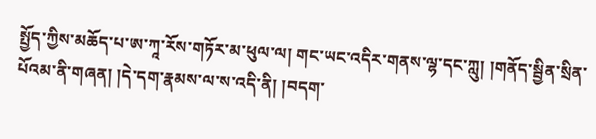སྤྱོད་ཀྱིས་མཆོད་པ་ཨ་ཀཱ་རོས་གཏོར་མ་ཕུལ་ལ། གང་ཡང་འདིར་གནས་ལྷ་དང་ཀླུ། །གནོད་སྦྱིན་སྲིན་པོའམ་ནི་གཞན། །དེ་དག་རྣམས་ལ་ས་འདི་ནི། །བདག་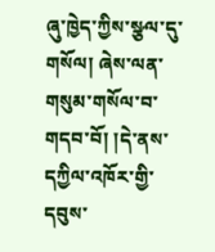ཞུ་ཁྱེད་ཀྱིས་སྩལ་དུ་གསོལ། ཞེས་ལན་གསུམ་གསོལ་བ་གདབ་བོ། །དེ་ནས་དཀྱིལ་འཁོར་གྱི་དབུས་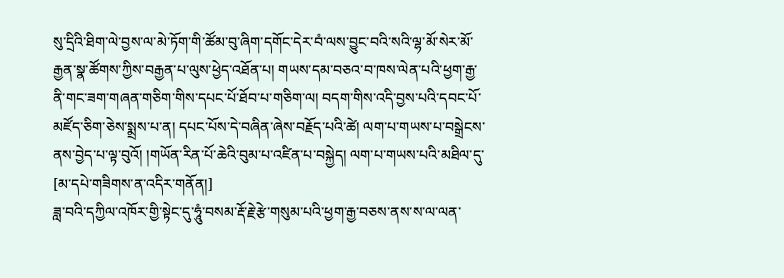སུ་དྲིའི་ཐིག་ལེ་བྱས་ལ་མེ་ཏོག་གི་ཚོམ་བུ་ཞིག་དགོང་དེར་བཾ་ལས་བྱུང་བའི་སའི་ལྷ་མོ་སེར་མོ་རྒྱན་སྣ་ཚོགས་ཀྱིས་བརྒྱན་པ་ལུས་ཕྱེད་འཐོན་པ། གཡས་དམ་བཅའ་བ་ཁས་ལེན་པའི་ཕྱག་རྒྱ་ ནི་གང་ཟག་གཞན་གཅིག་གིས་དཔང་པོ་ཐོབ་པ་གཅིག་ལ། བདག་གིས་འདི་བྱས་པའི་དབང་པོ་མཛོད་ཅིག་ཅེས་སྨྲས་པ་ན། དཔང་པོས་དེ་བཞིན་ཞེས་བརྗོད་པའི་ཚེ། ལག་པ་གཡས་པ་བསྒྲེངས་ནས་བྱེད་པ་ལྟ་བུའོ། །གཡོན་རིན་པོ་ཆེའི་བུམ་པ་འཛིན་པ་བསྐྱེད། ལག་པ་གཡས་པའི་མཐིལ་དུ་
[མ་དཔེ་གཟིགས་ན་འདིར་གནོན།]
ཟླ་བའི་དཀྱིལ་འཁོར་གྱི་སྟེང་དུ་ཧཱུཾ་བསམ་རྡོ་རྗེ་རྩེ་གསུམ་པའི་ཕྱག་རྒྱ་བཅས་ནས་ས་ལ་ལན་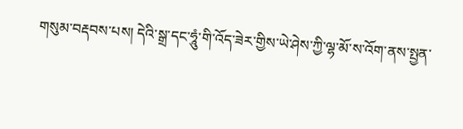གསུམ་བརྡབས་པས། དེའི་སྒྲ་དང་ཧཱུཾ་གི་འོད་ཟེར་གྱིས་ཡེ་ཤེས་ཀྱི་ལྷ་མོ་ས་འོག་ནས་སྤྱན་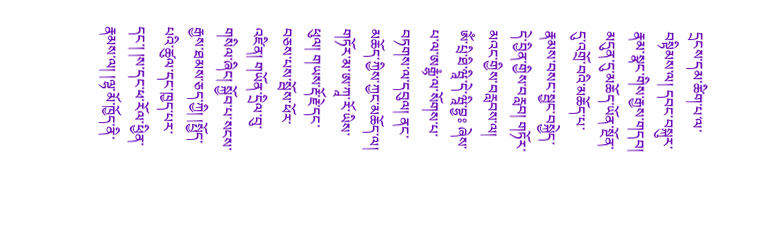དྲངས་དམ་ཚིག་པ་ལ་བསྟིམས་ལ། དབང་བསྐུར་རྣམ་སྣང་གིས་རྒྱས་གདབ། མདུན་དུ་མཆོད་ཡོན་སྔོན་དུ་འགྲོ་བའི་མཆོད་པ་རྣམས་བསང་སྦྱང་བསྐྱེད་དེ་བྱིན་གྱིས་བརླབ། གཏོར་མའང་གྱིས་བརླབས་ལ། ༀ་པྲི་ཐི་ཝཱི་དེ་ཝཱི་བྷྱཿ ཞེས་པ་ལ་ཨརྒྷཾ་ལ་སོགས་པ་བཏགས་ལ་དབུལ། ནང་མཆོད་ཀྱིས་ཀྱང་མཆོད་ལ། གཏོར་མ་ཨ་ཀཱ་རོ་ཡིས་ཕུལ། གཡས་རྡོ་རྗེ་དང་བཅས་པས་སྦོས་ཕོར་འཛིན། གཡོན་དྲིལ་བུ་གསིལ་ཞིང། སྐྱོབ་པ་སངས་རྒྱས་ཐམས་ཅད་ཀྱི། །སྤྱོད་པའི་ཚུལ་དང་ཁྱད་པར་དང་། །ས་དང་ཕ་རོལ་ཕྱིན་རྣམས་ལ། །ལྷ་མོ་ཁྱོད་ནི་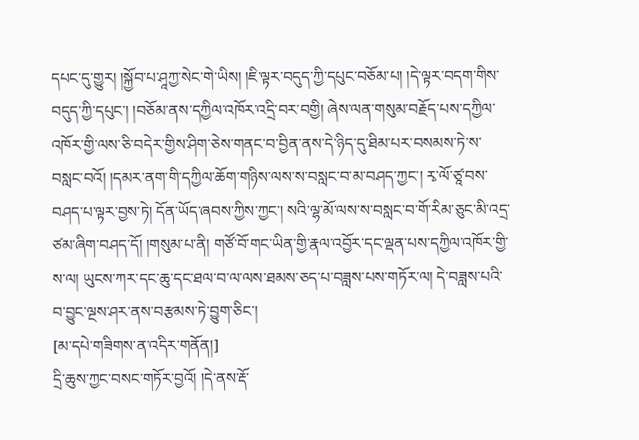དཔང་དུ་གྱུར། །སྐྱོབ་པ་ཤཱཀྱ་སེང་གེ་ཡིས། །ཇི་ལྟར་བདུད་ཀྱི་དཔུང་བཅོམ་པ། །དེ་ལྟར་བདག་གིས་བདུད་ཀྱི་དཔུང་། །བཅོམ་ནས་དཀྱིལ་འཁོར་འདྲི་བར་བགྱི། ཞེས་ལན་གསུམ་བརྗོད་པས་དཀྱིལ་འཁོར་གྱི་ལས་ཅི་བདེར་གྱིས་ཤིག་ཅེས་གནང་བ་བྱིན་ནས་དེ་ཉིད་དུ་ཐིམ་པར་བསམས་ཏེ་ས་བསླང་བའོ། །དམར་ནག་གི་དཀྱིལ་ཆོག་གཉིས་ལས་ས་བསླང་བ་མ་བཤད་ཀྱང་། རྭ་ལོ་ཙཱ་བས་བཤད་པ་ལྟར་བྱས་ཏེ། དོན་ཡོད་ཞབས་ཀྱིས་ཀྱང་། སའི་ལྷ་མོ་ལས་ས་བསླང་བ་གོ་རིམ་ཅུང་མི་འདྲ་ཙམ་ཞིག་བཤད་དོ། །གསུམ་པ་ནི། གཙོ་བོ་གང་ཡིན་གྱི་རྣལ་འབྱོར་དང་ལྡན་པས་དཀྱིལ་འཁོར་གྱི་ས་ལ། ཡུངས་ཀར་དང་ཆུ་དང་ཐལ་བ་ལ་ལས་ཐམས་ཅད་པ་བཟླས་པས་གཏོར་ལ། དེ་བཟླས་པའི་བ་བྱུང་ལྔས་ཤར་ནས་བརྩམས་ཏེ་བྱུག་ཅིང་།
[མ་དཔེ་གཟིགས་ན་འདིར་གནོན།]
དྲི་ཆུས་ཀྱང་བསང་གཏོར་བྱའོ། །དེ་ནས་རྡོ་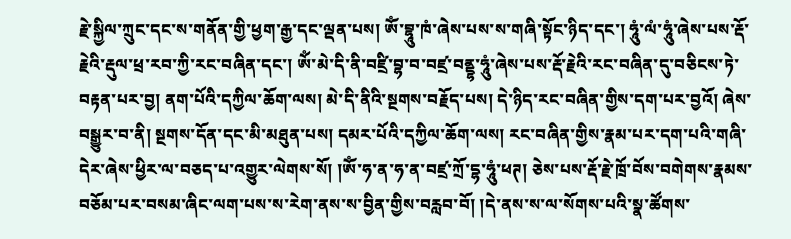རྗེ་སྐྱིལ་ཀྲུང་དང་ས་གནོན་གྱི་ཕྱག་རྒྱ་དང་ལྡན་པས། ༀ་བྷཱུ་ཁཾ་ཞེས་པས་ས་གཞི་སྟོང་ཉིད་དང་། ཧཱུཾ་ལཾ་ཧཱུཾ་ཞེས་པས་རྡོ་རྗེའི་རྡུལ་ཕྲ་རབ་ཀྱི་རང་བཞིན་དང་། ༀ་མེ་དི་ནི་བཛྲི་བྷ་བ་བཛྲ་བནྡྷ་ཧཱུཾ་ཞེས་པས་རྡོ་རྗེའི་རང་བཞིན་དུ་བཅིངས་ཏེ་བརྟན་པར་བྱ། ནག་པོའི་དཀྱིལ་ཆོག་ལས། མེ་དི་ནིའི་སྔགས་བརྗོད་པས། དེ་ཉིད་རང་བཞིན་གྱིས་དག་པར་བྱའོ། ཞེས་བསྒྱུར་བ་ནི། སྔགས་དོན་དང་མི་མཐུན་པས། དམར་པོའི་དཀྱིལ་ཆོག་ལས། རང་བཞིན་གྱིས་རྣམ་པར་དག་པའི་གཞི་དེར་ཞེས་ཕྱིར་ལ་བཅད་པ་འགྱུར་ལེགས་སོ། །ༀ་ཧ་ན་ཧ་ན་བཛྲ་ཀྲོ་དྷ་ཧཱུཾ་ཕཊ། ཅེས་པས་རྡོ་རྗེ་ཁྲོ་བོས་བགེགས་རྣམས་བཅོམ་པར་བསམ་ཞིང་ལག་པས་ས་རེག་ནས་ས་བྱིན་གྱིས་བརླབ་བོ། །དེ་ནས་ས་ལ་སོགས་པའི་སྣ་ཚོགས་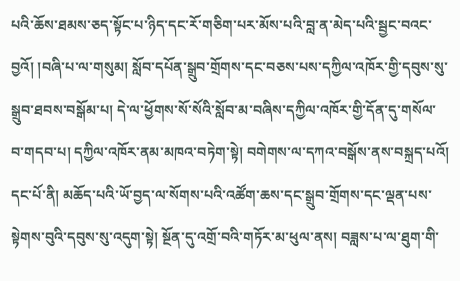པའི་ཆོས་ཐམས་ཅད་སྟོང་པ་ཉིད་དང་རོ་གཅིག་པར་མོས་པའི་བླ་ན་མེད་པའི་སྦྱང་བའང་བྱའོ། །བཞི་པ་ལ་གསུམ། སློབ་དཔོན་སྒྲུབ་གྲོགས་དང་བཅས་པས་དཀྱིལ་འཁོར་གྱི་དབུས་སུ་སྒྲུབ་ཐབས་བསྒོམ་པ། དེ་ལ་ཕྱོགས་སོ་སོའི་སློབ་མ་བཞིས་དཀྱིལ་འཁོར་གྱི་དོན་དུ་གསོལ་བ་གདབ་པ། དཀྱིལ་འཁོར་ནམ་མཁའ་བཏེག་སྟེ། བགེགས་ལ་དཀའ་བསྒོས་ནས་བསྐྲད་པའོ། དང་པོ་ནི། མཆོད་པའི་ཡོ་བྱད་ལ་སོགས་པའི་འཚོག་ཆས་དང་སྒྲུབ་གྲོགས་དང་ལྡན་པས་སྟེགས་བུའི་དབུས་སུ་འདུག་སྟེ། སྔོན་དུ་འགྲོ་བའི་གཏོར་མ་ཕུལ་ནས། བཟླས་པ་ལ་ཐུག་གི་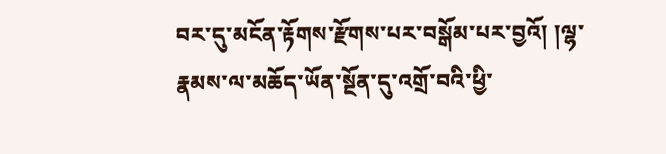བར་དུ་མངོན་རྟོགས་རྫོགས་པར་བསྒོམ་པར་བྱའོ། །ལྷ་རྣམས་ལ་མཆོད་ཡོན་སྔོན་དུ་འགྲོ་བའི་ཕྱི་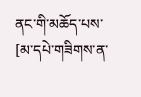ནང་གི་མཆོད་པས་
[མ་དཔེ་གཟིགས་ན་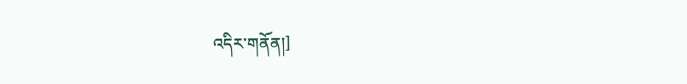འདིར་གནོན།]